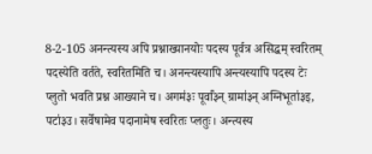8-2-105 अनन्त्यस्य अपि प्रश्नाख्यानयोः पदस्य पूर्वत्र असिद्धम् स्वरितम्
पदस्येति वर्तते, स्वरितमिति च। अनन्त्यस्यापि अन्त्यस्यापि पदस्य टेः प्लुतो भवति प्रश्न आख्याने च। अगम॑३ः पूर्वा॑३न् ग्रामा॑३न् अग्निभूता॑३इ, पटा॑३उ। सर्वेषामेव पदानामेष स्वरितः प्लतुः। अन्त्यस्य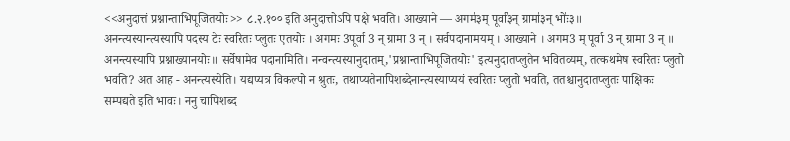<<अनुदात्तं प्रश्नान्ताभिपूजितयोः>> ८.२.१०० इति अनुदात्तोऽपि पक्षे भवति। आख्याने — अगम॑३म् पूर्वा॑३न् ग्रामा॑३न् भोः॑३॥
अनन्त्यस्यान्त्यस्यापि पदस्य टेः स्वरितः प्लुतः एतयोः । अगमः 3पूर्वा 3 न् ग्रामा 3 न् । सर्वपदानामयम् । आख्याने । अगम3 म् पूर्वा 3 न् ग्रामा 3 न् ॥
अनन्त्यस्यापि प्रश्नाख्यानयोः॥ सर्वेषामेव पदानामिति। नन्वन्त्यस्यानुदातम्,'प्रश्नान्ताभिपूजितयोः' इत्यनुदातप्लुतेन भवितव्यम्, तत्कथमेष स्वरितः प्लुतो भवति? अत आह - अनन्त्यस्येति। यद्यप्यत्र विकल्पो न श्रुतः, तथाप्यतेनापिशब्देनान्त्यस्याप्ययं स्वरितः प्लुतो भवति, ततश्चानुदातप्लुतः पाक्षिकः सम्पद्यते इति भावः। ननु चापिशब्द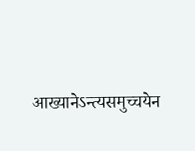आख्यानेऽन्त्यसमुच्चयेन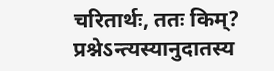चरितार्थः, ततः किम्? प्रश्नेऽन्त्यस्यानुदातस्य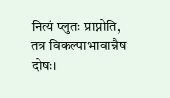नित्यं प्लुतः प्राप्नोति, तत्र विकल्पाभावान्नैष दोषः।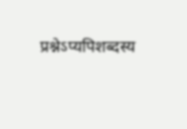प्रश्नेऽप्यपिशब्दस्य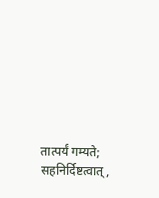तात्पर्यं गम्यते; सहनिर्दिष्टत्वात्,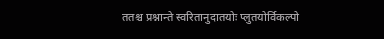ततश्च प्रश्नान्ते स्वरितानुदातयोः प्लुतयोर्विकल्पो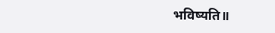भविष्यति॥